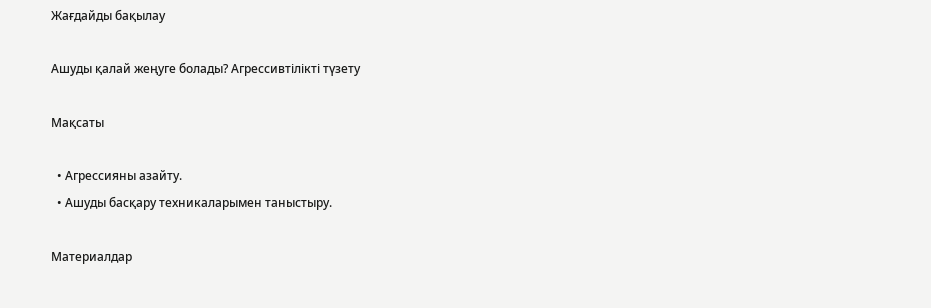Жағдайды бақылау

Ашуды қалай жеңуге болады? Агрессивтілікті түзету

Мақсаты

  • Агрессияны азайту.
  • Ашуды басқару техникаларымен таныстыру.

Материалдар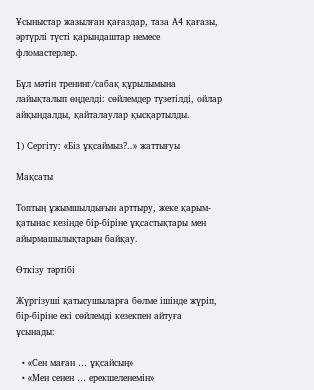Ұсыныстар жазылған қағаздар, таза А4 қағазы, әртүрлі түсті қарындаштар немесе фломастерлер.

Бұл мәтін тренинг/сабақ құрылымына лайықталып өңделді: сөйлемдер түзетілді, ойлар айқындалды, қайталаулар қысқартылды.

1) Сергіту: «Біз ұқсаймыз?..» жаттығуы

Мақсаты

Топтың ұжымшылдығын арттыру, жеке қарым-қатынас кезінде бір-біріне ұқсастықтары мен айырмашылықтарын байқау.

Өткізу тәртібі

Жүргізуші қатысушыларға бөлме ішінде жүріп, бір-біріне екі сөйлемді кезекпен айтуға ұсынады:

  • «Сен маған … ұқсайсың»
  • «Мен сенен … ерекшеленемін»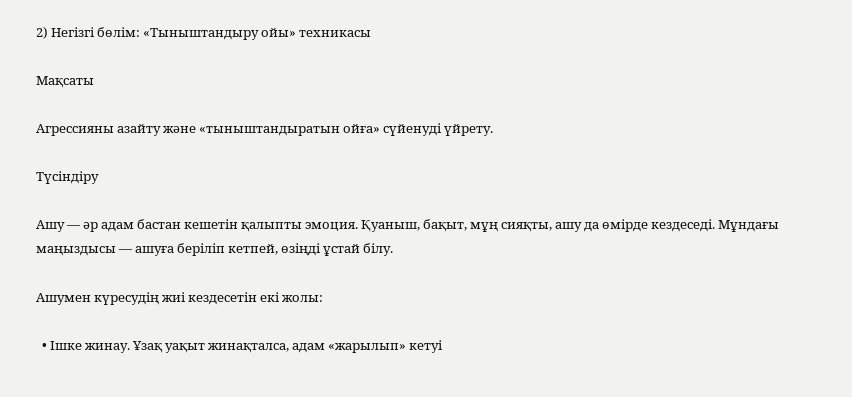2) Негізгі бөлім: «Тыныштандыру ойы» техникасы

Мақсаты

Агрессияны азайту және «тыныштандыратын ойға» сүйенуді үйрету.

Түсіндіру

Ашу — әр адам бастан кешетін қалыпты эмоция. Қуаныш, бақыт, мұң сияқты, ашу да өмірде кездеседі. Мұндағы маңыздысы — ашуға беріліп кетпей, өзіңді ұстай білу.

Ашумен күресудің жиі кездесетін екі жолы:

  • Ішке жинау. Ұзақ уақыт жинақталса, адам «жарылып» кетуі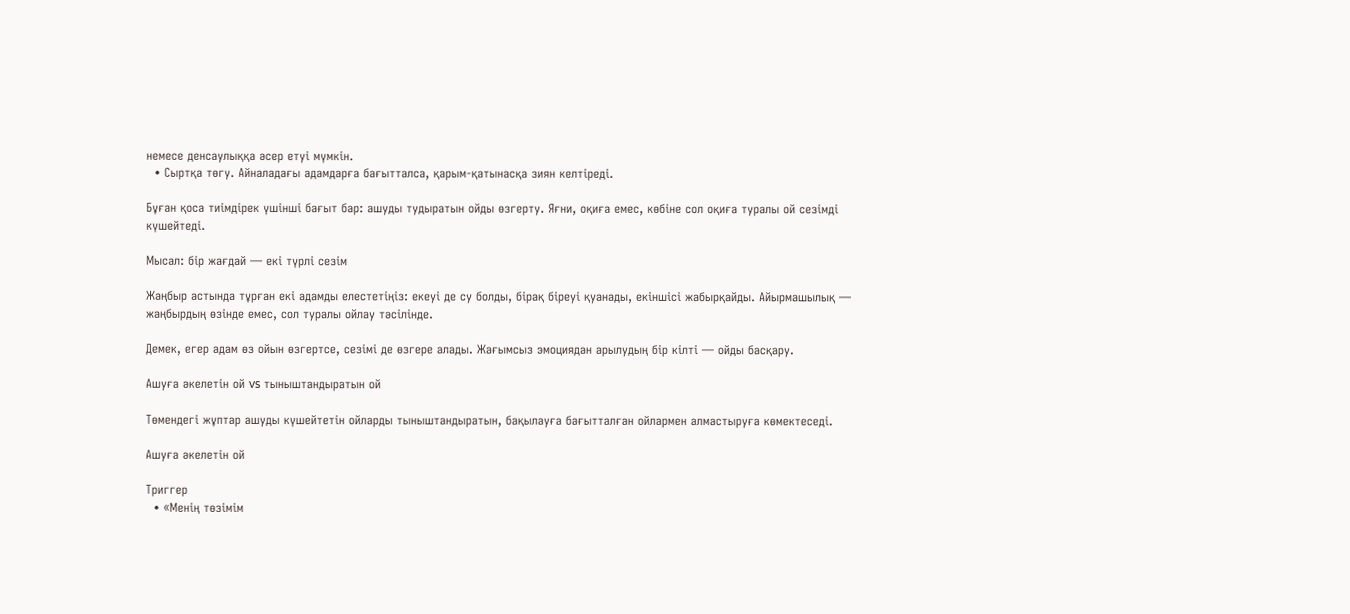немесе денсаулыққа әсер етуі мүмкін.
  • Сыртқа төгу. Айналадағы адамдарға бағытталса, қарым-қатынасқа зиян келтіреді.

Бұған қоса тиімдірек үшінші бағыт бар: ашуды тудыратын ойды өзгерту. Яғни, оқиға емес, көбіне сол оқиға туралы ой сезімді күшейтеді.

Мысал: бір жағдай — екі түрлі сезім

Жаңбыр астында тұрған екі адамды елестетіңіз: екеуі де су болды, бірақ біреуі қуанады, екіншісі жабырқайды. Айырмашылық — жаңбырдың өзінде емес, сол туралы ойлау тәсілінде.

Демек, егер адам өз ойын өзгертсе, сезімі де өзгере алады. Жағымсыз эмоциядан арылудың бір кілті — ойды басқару.

Ашуға әкелетін ой vs тыныштандыратын ой

Төмендегі жұптар ашуды күшейтетін ойларды тыныштандыратын, бақылауға бағытталған ойлармен алмастыруға көмектеседі.

Ашуға әкелетін ой

Триггер
  • «Менің төзімім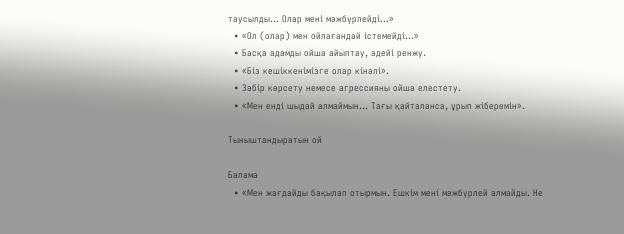таусылды… Олар мені мәжбүрлейді…»
  • «Ол (олар) мен ойлағандай істемейді…»
  • Басқа адамды ойша айыптау, әдейі ренжу.
  • «Біз кешіккенімізге олар кінәлі».
  • Зәбір көрсету немесе агрессияны ойша елестету.
  • «Мен енді шыдай алмаймын… Тағы қайталанса, ұрып жіберемін».

Тыныштандыратын ой

Балама
  • «Мен жағдайды бақылап отырмын. Ешкім мені мәжбүрлей алмайды. Не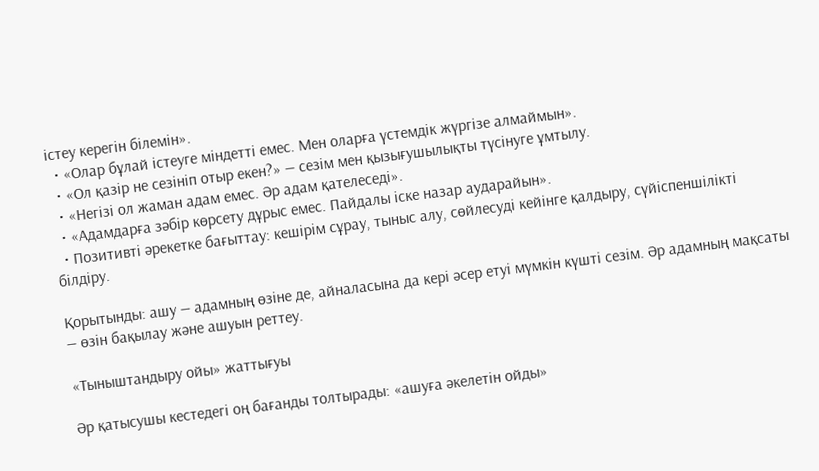істеу керегін білемін».
  • «Олар бұлай істеуге міндетті емес. Мен оларға үстемдік жүргізе алмаймын».
  • «Ол қазір не сезініп отыр екен?» — сезім мен қызығушылықты түсінуге ұмтылу.
  • «Негізі ол жаман адам емес. Әр адам қателеседі».
  • «Адамдарға зәбір көрсету дұрыс емес. Пайдалы іске назар аударайын».
  • Позитивті әрекетке бағыттау: кешірім сұрау, тыныс алу, сөйлесуді кейінге қалдыру, сүйіспеншілікті білдіру.

Қорытынды: ашу — адамның өзіне де, айналасына да кері әсер етуі мүмкін күшті сезім. Әр адамның мақсаты — өзін бақылау және ашуын реттеу.

«Тыныштандыру ойы» жаттығуы

Әр қатысушы кестедегі оң бағанды толтырады: «ашуға әкелетін ойды»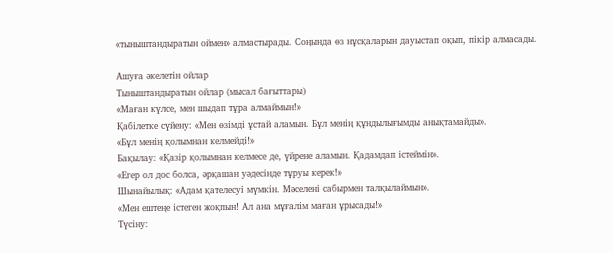«тыныштандыратын оймен» алмастырады. Соңында өз нұсқаларын дауыстап оқып, пікір алмасады.

Ашуға әкелетін ойлар
Тыныштандыратын ойлар (мысал бағыттары)
«Маған күлсе, мен шыдап тұра алмаймын!»
Қабілетке сүйену: «Мен өзімді ұстай аламын. Бұл менің құндылығымды анықтамайды».
«Бұл менің қолымнан келмейді!»
Бақылау: «Қазір қолымнан келмесе де, үйрене аламын. Қадамдап істеймін».
«Егер ол дос болса, әрқашан уәдесінде тұруы керек!»
Шынайылық: «Адам қателесуі мүмкін. Мәселені сабырмен талқылаймын».
«Мен ештеңе істеген жоқпын! Ал ана мұғалім маған ұрысады!»
Түсіну: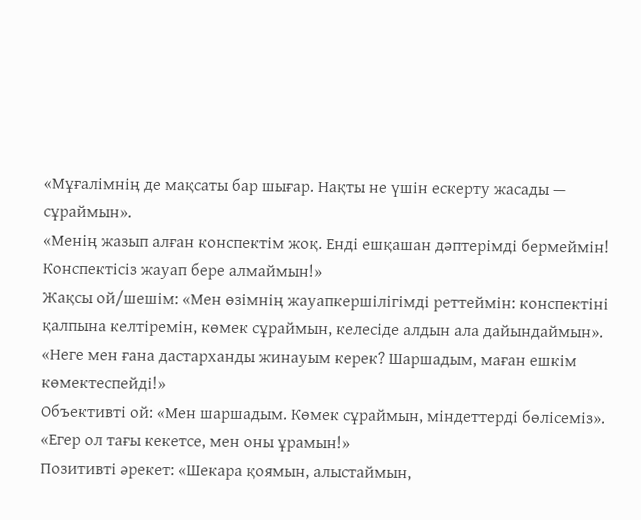«Мұғалімнің де мақсаты бар шығар. Нақты не үшін ескерту жасады — сұраймын».
«Менің жазып алған конспектім жоқ. Енді ешқашан дәптерімді бермеймін! Конспектісіз жауап бере алмаймын!»
Жақсы ой/шешім: «Мен өзімнің жауапкершілігімді реттеймін: конспектіні қалпына келтіремін, көмек сұраймын, келесіде алдын ала дайындаймын».
«Неге мен ғана дастарханды жинауым керек? Шаршадым, маған ешкім көмектеспейді!»
Объективті ой: «Мен шаршадым. Көмек сұраймын, міндеттерді бөлісеміз».
«Егер ол тағы кекетсе, мен оны ұрамын!»
Позитивті әрекет: «Шекара қоямын, алыстаймын,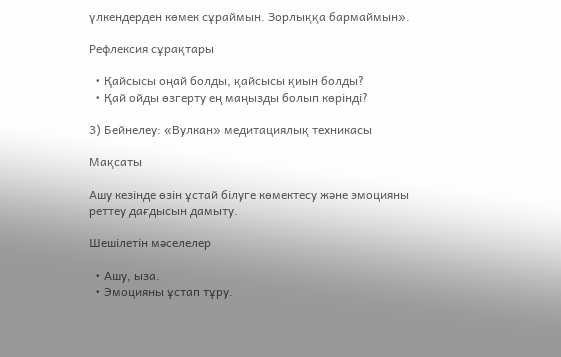үлкендерден көмек сұраймын. Зорлыққа бармаймын».

Рефлексия сұрақтары

  • Қайсысы оңай болды, қайсысы қиын болды?
  • Қай ойды өзгерту ең маңызды болып көрінді?

3) Бейнелеу: «Вулкан» медитациялық техникасы

Мақсаты

Ашу кезінде өзін ұстай білуге көмектесу және эмоцияны реттеу дағдысын дамыту.

Шешілетін мәселелер

  • Ашу, ыза.
  • Эмоцияны ұстап тұру.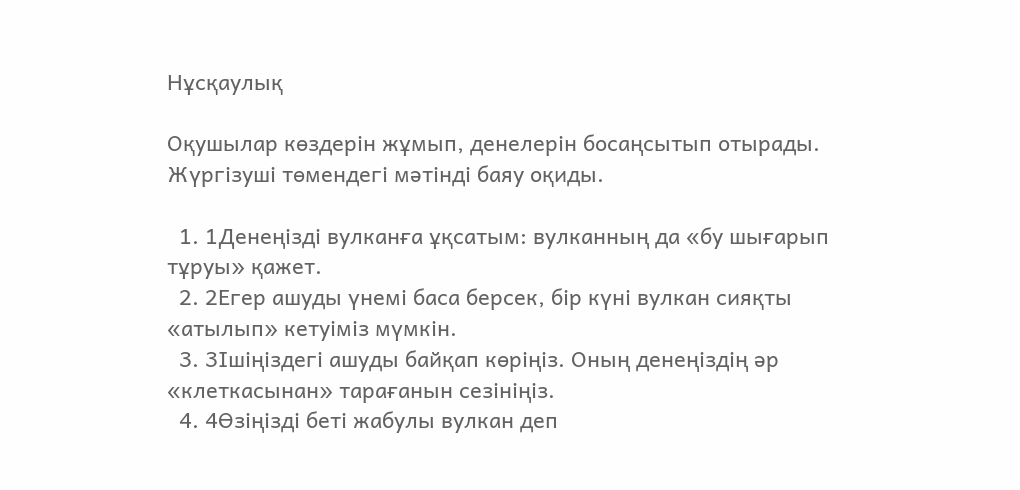Нұсқаулық

Оқушылар көздерін жұмып, денелерін босаңсытып отырады. Жүргізуші төмендегі мәтінді баяу оқиды.

  1. 1Денеңізді вулканға ұқсатым: вулканның да «бу шығарып тұруы» қажет.
  2. 2Егер ашуды үнемі баса берсек, бір күні вулкан сияқты «атылып» кетуіміз мүмкін.
  3. 3Ішіңіздегі ашуды байқап көріңіз. Оның денеңіздің әр «клеткасынан» тарағанын сезініңіз.
  4. 4Өзіңізді беті жабулы вулкан деп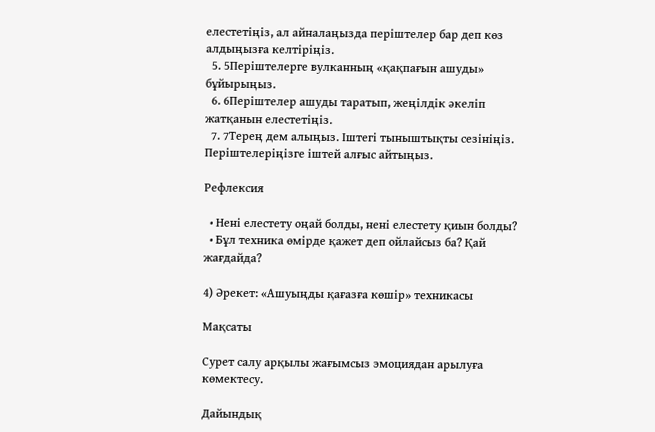елестетіңіз, ал айналаңызда періштелер бар деп көз алдыңызға келтіріңіз.
  5. 5Періштелерге вулканның «қақпағын ашуды» бұйырыңыз.
  6. 6Періштелер ашуды таратып, жеңілдік әкеліп жатқанын елестетіңіз.
  7. 7Терең дем алыңыз. Іштегі тыныштықты сезініңіз. Періштелеріңізге іштей алғыс айтыңыз.

Рефлексия

  • Нені елестету оңай болды, нені елестету қиын болды?
  • Бұл техника өмірде қажет деп ойлайсыз ба? Қай жағдайда?

4) Әрекет: «Ашуыңды қағазға көшір» техникасы

Мақсаты

Сурет салу арқылы жағымсыз эмоциядан арылуға көмектесу.

Дайындық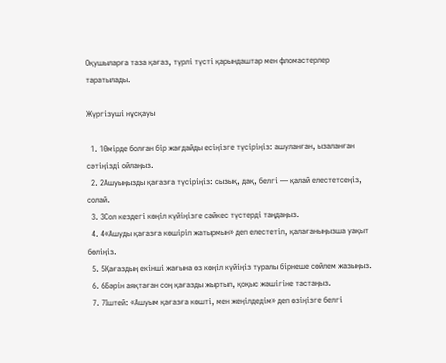Оқушыларға таза қағаз, түрлі түсті қарындаштар мен фломастерлер таратылады.

Жүргізуші нұсқауы

  1. 1Өмірде болған бір жағдайды есіңізге түсіріңіз: ашуланған, ызаланған сәтіңізді ойлаңыз.
  2. 2Ашуыңызды қағазға түсіріңіз: сызық, дақ, белгі — қалай елестетсеңіз, солай.
  3. 3Сол кездегі көңіл күйіңізге сәйкес түстерді таңдаңыз.
  4. 4«Ашуды қағазға көшіріп жатырмын» деп елестетіп, қалағаныңызша уақыт бөліңіз.
  5. 5Қағаздың екінші жағына өз көңіл күйіңіз туралы бірнеше сөйлем жазыңыз.
  6. 6Бәрін аяқтаған соң қағазды жыртып, қоқыс жәшігіне тастаңыз.
  7. 7Іштей: «Ашуым қағазға көшті, мен жеңілдедім» деп өзіңізге белгі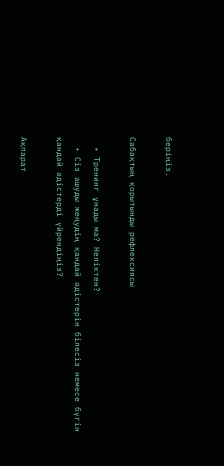беріңіз.

Сабақтың қорытынды рефлексиясы

  • Тренинг ұнады ма? Неліктен?
  • Сіз ашуды жеңудің қандай әдістерін білесіз немесе бүгін қандай әдістерді үйрендіңіз?

Ақпарат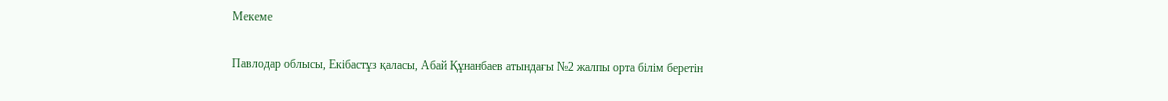Мекеме

Павлодар облысы, Екібастұз қаласы, Абай Құнанбаев атындағы №2 жалпы орта білім беретін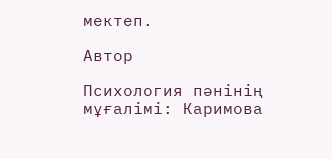мектеп.

Автор

Психология пәнінің мұғалімі: Каримова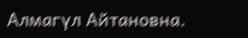Алмагүл Айтановна.